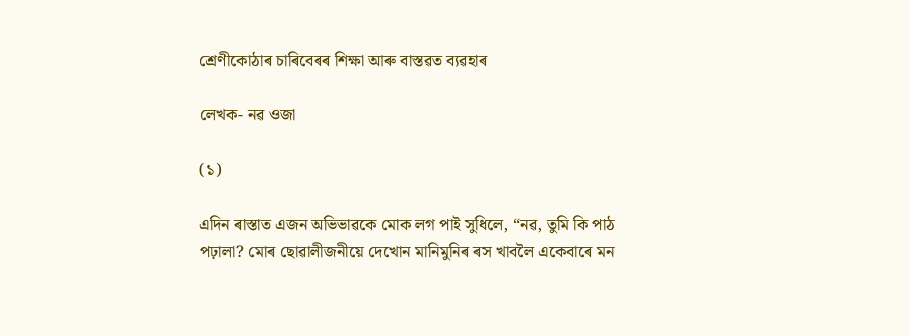শ্ৰেণীকোঠাৰ চাৰিবেৰৰ শিক্ষা আৰু বাস্তৱত ব্যৱহাৰ

লেখক- নৱ ওজা

(১)

এদিন ৰাস্তাত এজন অভিভাৱকে মোক লগ পাই সুধিলে, “নৱ, তুমি কি পাঠ পঢ়ালা? মোৰ ছোৱালীজনীয়ে দেখোন মানিমুনিৰ ৰস খাবলৈ একেবাৰে মন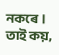নকৰে। তাই কয়,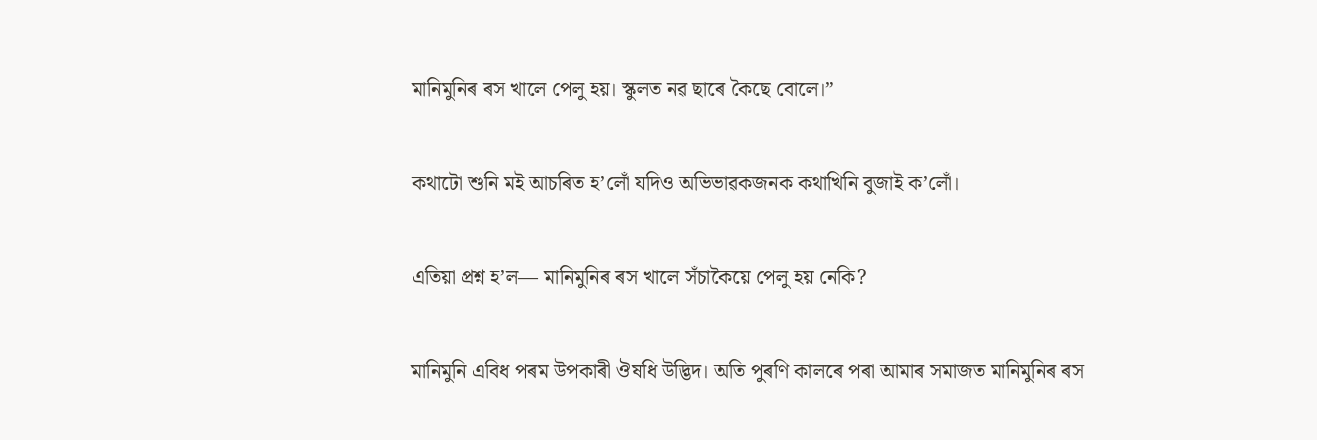মানিমুনিৰ ৰস খালে পেলু হয়। স্কুলত নৱ ছাৰে কৈছে বোলে।”

কথাটো শুনি মই আচৰিত হ’লোঁ যদিও অভিভাৱকজনক কথাখিনি বুজাই ক’লোঁ।

এতিয়া প্ৰশ্ন হ’ল— মানিমুনিৰ ৰস খালে সঁচাকৈয়ে পেলু হয় নেকি?

মানিমুনি এবিধ পৰম উপকাৰী ঔষধি উদ্ভিদ। অতি পুৰণি কালৰে পৰা আমাৰ সমাজত মানিমুনিৰ ৰস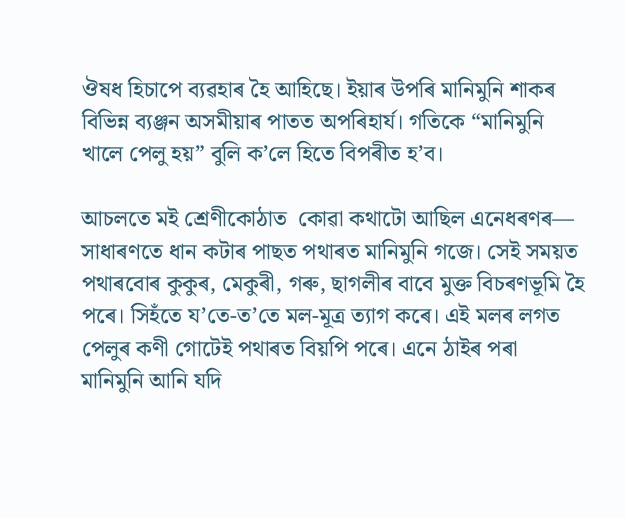ঔষধ হিচাপে ব্যৱহাৰ হৈ আহিছে। ইয়াৰ উপৰি মানিমুনি শাকৰ বিভিন্ন ব্যঞ্জন অসমীয়াৰ পাতত অপৰিহাৰ্য। গতিকে “মানিমুনি খালে পেলু হয়” বুলি ক’লে হিতে বিপৰীত হ’ব।

আচলতে মই শ্ৰেণীকোঠাত  কোৱা কথাটো আছিল এনেধৰণৰ— সাধাৰণতে ধান কটাৰ পাছত পথাৰত মানিমুনি গজে। সেই সময়ত পথাৰবোৰ কুকুৰ, মেকুৰী, গৰু, ছাগলীৰ বাবে মুক্ত বিচৰণভূমি হৈ পৰে। সিহঁতে য’তে-ত’তে মল-মূত্ৰ ত্যাগ কৰে। এই মলৰ লগত পেলুৰ কণী গোটেই পথাৰত বিয়পি পৰে। এনে ঠাইৰ পৰা মানিমুনি আনি যদি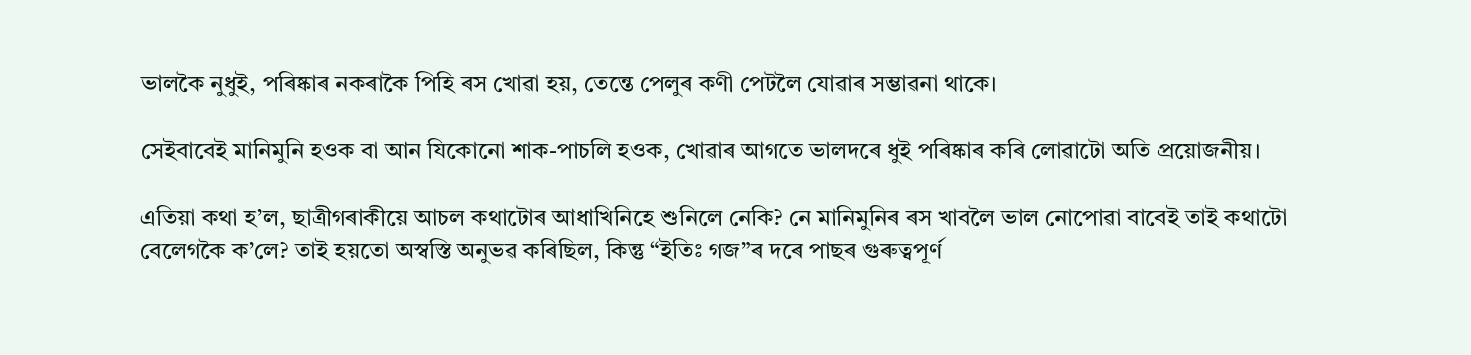ভালকৈ নুধুই, পৰিষ্কাৰ নকৰাকৈ পিহি ৰস খোৱা হয়, তেন্তে পেলুৰ কণী পেটলৈ যোৱাৰ সম্ভাৱনা থাকে।

সেইবাবেই মানিমুনি হওক বা আন যিকোনো শাক-পাচলি হওক, খোৱাৰ আগতে ভালদৰে ধুই পৰিষ্কাৰ কৰি লোৱাটো অতি প্ৰয়োজনীয়।

এতিয়া কথা হ’ল, ছাত্ৰীগৰাকীয়ে আচল কথাটোৰ আধাখিনিহে শুনিলে নেকি? নে মানিমুনিৰ ৰস খাবলৈ ভাল নোপোৱা বাবেই তাই কথাটো বেলেগকৈ ক’লে? তাই হয়তো অস্বস্তি অনুভৱ কৰিছিল, কিন্তু “ইতিঃ গজ”ৰ দৰে পাছৰ গুৰুত্বপূৰ্ণ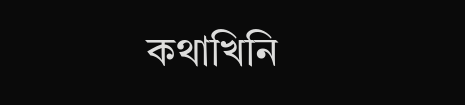কথাখিনি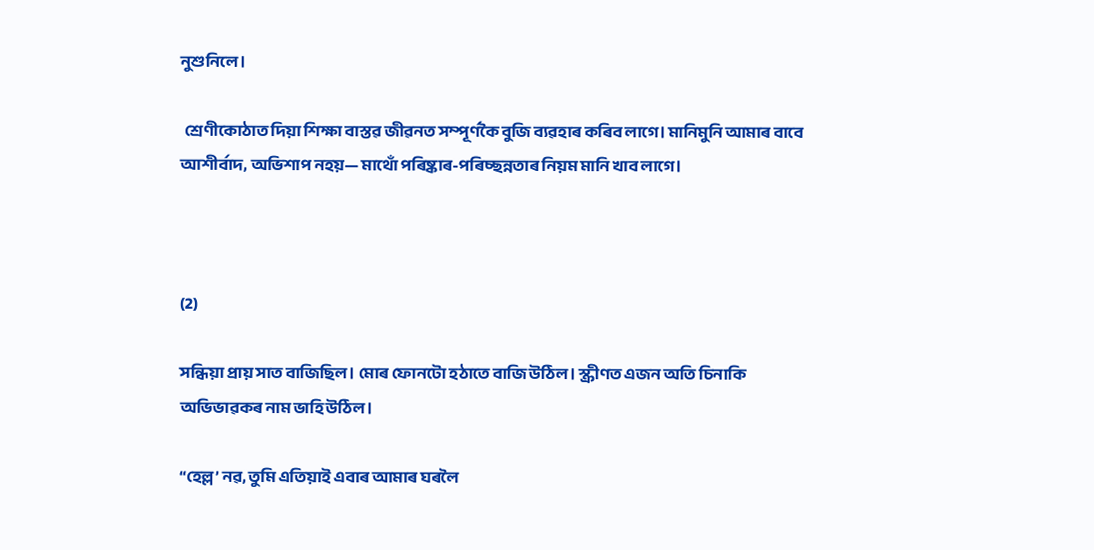নুশুনিলে।

 শ্ৰেণীকোঠাত দিয়া শিক্ষা বাস্তৱ জীৱনত সম্পূৰ্ণকৈ বুজি ব্যৱহাৰ কৰিব লাগে। মানিমুনি আমাৰ বাবে আশীৰ্বাদ, অভিশাপ নহয়— মাথোঁ পৰিষ্কাৰ-পৰিচ্ছন্নতাৰ নিয়ম মানি খাব লাগে।



(2)

সন্ধিয়া প্ৰায় সাত বাজিছিল। মোৰ ফোনটো হঠাতে বাজি উঠিল। স্ক্ৰীণত এজন অতি চিনাকি অভিভাৱকৰ নাম ভাহি উঠিল।

“হেল্ল’ নৱ, তুমি এতিয়াই এবাৰ আমাৰ ঘৰলৈ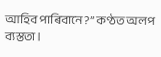আহিব পাৰিবানে?” কণ্ঠত অলপ ব্যস্ততা।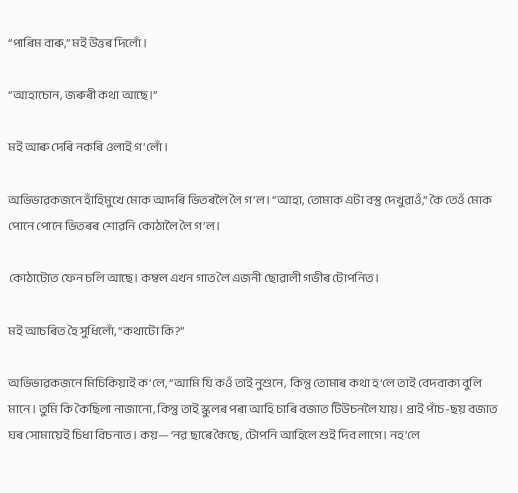“পাৰিম বাৰু,” মই উত্তৰ দিলোঁ।

“আহাচোন, জৰুৰী কথা আছে।”

মই আৰু দেৰি নকৰি ওলাই গ’লোঁ।

অভিভাৱকজনে হাঁহিমুখে মোক আদৰি ভিতৰলৈ লৈ গ’ল। “আহা, তোমাক এটা বস্তু দেখুৱাওঁ,” কৈ তেওঁ মোক পোনে পোনে ভিতৰৰ শোৱনি কোঠালৈ লৈ গ’ল।

কোঠাটোত ফেন চলি আছে। কম্বল এখন গাত লৈ এজনী ছোৱালী গভীৰ টোপনিত।

মই আচৰিত হৈ সুধিলোঁ, “কথাটো কি?”

অভিভাৱকজনে মিচিকিয়াই ক’লে, “আমি যি কওঁ তাই নুশুনে, কিন্তু তোমাৰ কথা হ’লে তাই বেদবাক্য বুলি মানে। তুমি কি কৈছিলা নাজানো, কিন্তু তাই স্কুলৰ পৰা আহি চাৰি বজাত টিউচনলৈ যায়। প্ৰাই পাঁচ-ছয় বজাত ঘৰ সোমায়েই চিধা বিচনাত। কয়— ‘নৱ ছাৰে কৈছে, টোপনি আহিলে শুই দিব লাগে। নহ’লে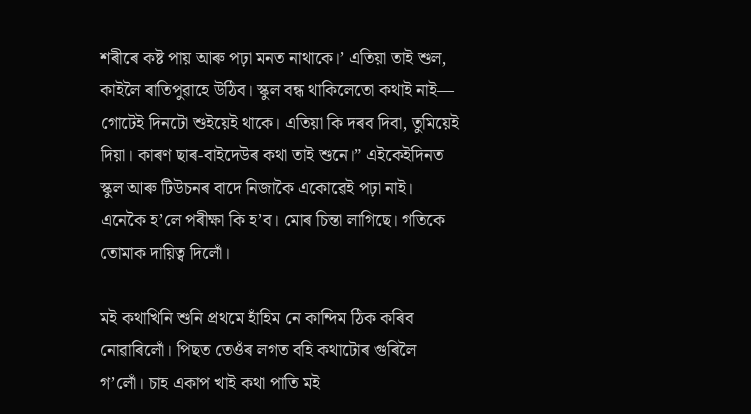শৰীৰে কষ্ট পায় আৰু পঢ়া মনত নাথাকে।’ এতিয়া তাই শুল, কাইলৈ ৰাতিপুৱাহে উঠিব। স্কুল বন্ধ থাকিলেতো কথাই নাই— গোটেই দিনটো শুইয়েই থাকে। এতিয়া কি দৰব দিবা, তুমিয়েই দিয়া। কাৰণ ছাৰ-বাইদেউৰ কথা তাই শুনে।” এইকেইদিনত স্কুল আৰু টিউচনৰ বাদে নিজাকৈ একোৱেই পঢ়া নাই। এনেকৈ হ’লে পৰীক্ষা কি হ’ব। মোৰ চিন্তা লাগিছে। গতিকে তোমাক দায়িত্ব দিলোঁ।

মই কথাখিনি শুনি প্ৰথমে হাঁহিম নে কান্দিম ঠিক কৰিব নোৱাৰিলোঁ। পিছত তেওঁৰ লগত বহি কথাটোৰ গুৰিলৈ গ’লোঁ। চাহ একাপ খাই কথা পাতি মই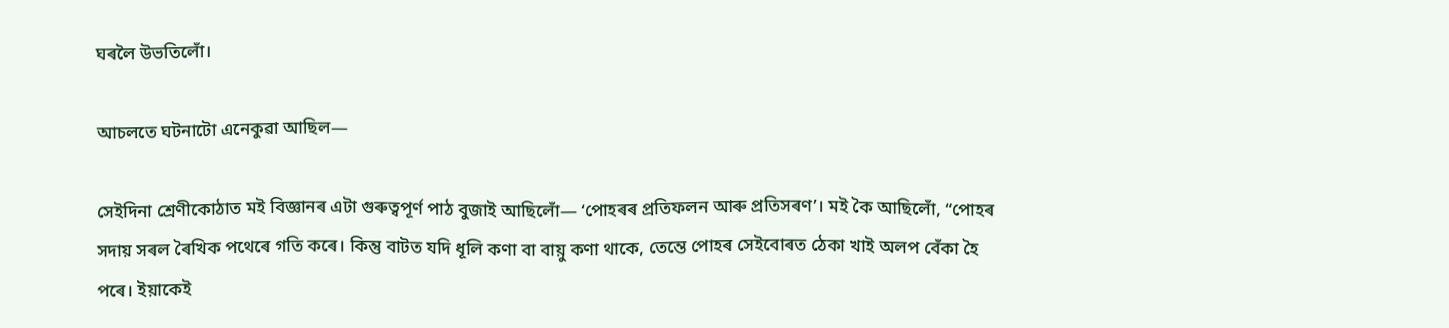ঘৰলৈ উভতিলোঁ।

আচলতে ঘটনাটো এনেকুৱা আছিল—

সেইদিনা শ্ৰেণীকোঠাত মই বিজ্ঞানৰ এটা গুৰুত্বপূৰ্ণ পাঠ বুজাই আছিলোঁ— ‘পোহৰৰ প্ৰতিফলন আৰু প্ৰতিসৰণ’। মই কৈ আছিলোঁ, “পোহৰ সদায় সৰল ৰৈখিক পথেৰে গতি কৰে। কিন্তু বাটত যদি ধূলি কণা বা বায়ু কণা থাকে, তেন্তে পোহৰ সেইবোৰত ঠেকা খাই অলপ বেঁকা হৈ পৰে। ইয়াকেই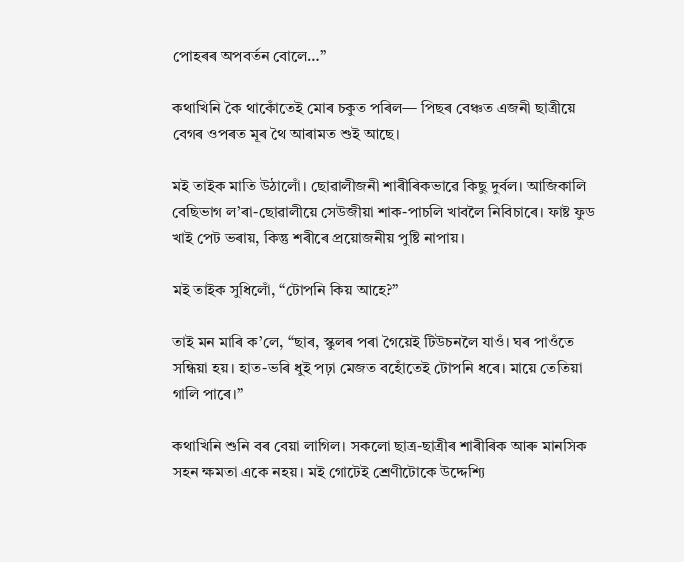পোহৰৰ অপবৰ্তন বোলে…”

কথাখিনি কৈ থাকোঁতেই মোৰ চকুত পৰিল— পিছৰ বেঞ্চত এজনী ছাত্ৰীয়ে বেগৰ ওপৰত মূৰ থৈ আৰামত শুই আছে।

মই তাইক মাতি উঠালোঁ। ছোৱালীজনী শাৰীৰিকভাৱে কিছু দুৰ্বল। আজিকালি বেছিভাগ ল’ৰা-ছোৱালীয়ে সেউজীয়া শাক-পাচলি খাবলৈ নিবিচাৰে। ফাষ্ট ফুড খাই পেট ভৰায়, কিন্তু শৰীৰে প্ৰয়োজনীয় পুষ্টি নাপায়।

মই তাইক সুধিলোঁ, “টোপনি কিয় আহে?”

তাই মন মাৰি ক’লে, “ছাৰ, স্কুলৰ পৰা গৈয়েই টিউচনলৈ যাওঁ। ঘৰ পাওঁতে সন্ধিয়া হয়। হাত-ভৰি ধুই পঢ়া মেজত বহোঁতেই টোপনি ধৰে। মায়ে তেতিয়া গালি পাৰে।”

কথাখিনি শুনি বৰ বেয়া লাগিল। সকলো ছাত্ৰ-ছাত্ৰীৰ শাৰীৰিক আৰু মানসিক সহন ক্ষমতা একে নহয়। মই গোটেই শ্ৰেণীটোকে উদ্দেশ্যি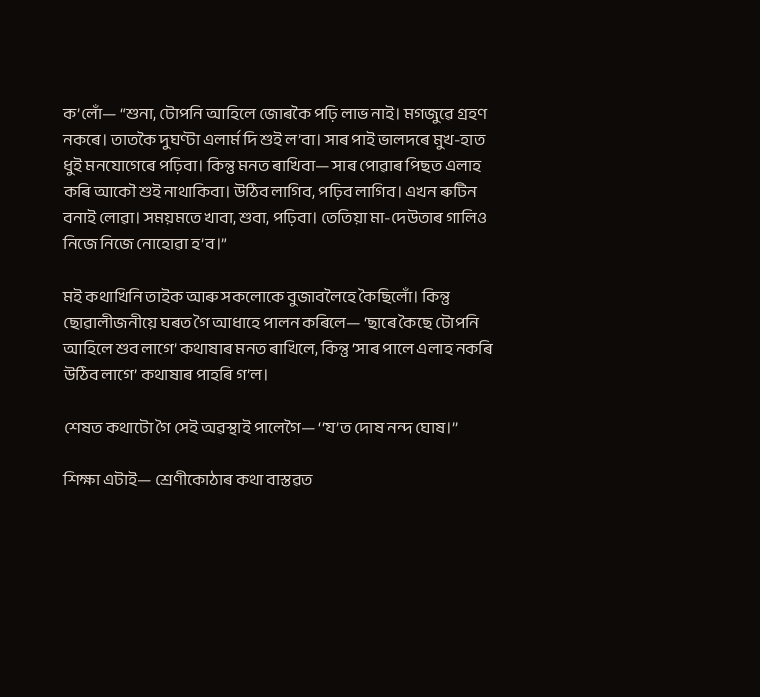ক’লোঁ— “শুনা, টোপনি আহিলে জোৰকৈ পঢ়ি লাভ নাই। মগজুৱে গ্ৰহণ নকৰে। তাতকৈ দুঘণ্টা এলার্ম দি শুই ল’বা। সাৰ পাই ভালদৰে মুখ-হাত ধুই মনযোগেৰে পঢ়িবা। কিন্তু মনত ৰাখিবা— সাৰ পোৱাৰ পিছত এলাহ কৰি আকৌ শুই নাথাকিবা। উঠিব লাগিব, পঢ়িব লাগিব। এখন ৰুটিন বনাই লোৱা। সময়মতে খাবা, শুবা, পঢ়িবা। তেতিয়া মা-দেউতাৰ গালিও নিজে নিজে নোহোৱা হ’ব।”

মই কথাখিনি তাইক আৰু সকলোকে বুজাবলৈহে কৈছিলোঁ। কিন্তু ছোৱালীজনীয়ে ঘৰত গৈ আধাহে পালন কৰিলে— ‘ছাৰে কৈছে টোপনি আহিলে শুব লাগে’ কথাষাৰ মনত ৰাখিলে, কিন্তু ‘সাৰ পালে এলাহ নকৰি উঠিব লাগে’ কথাষাৰ পাহৰি গ’ল।

শেষত কথাটো গৈ সেই অৱস্থাই পালেগৈ— ‘‘য’ত দোষ নন্দ ঘোষ।’’

শিক্ষা এটাই— শ্ৰেণীকোঠাৰ কথা বাস্তৱত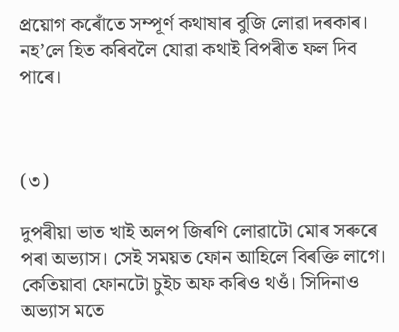প্ৰয়োগ কৰোঁতে সম্পূৰ্ণ কথাষাৰ বুজি লোৱা দৰকাৰ। নহ’লে হিত কৰিবলৈ যোৱা কথাই বিপৰীত ফল দিব পাৰে।



(৩)

দুপৰীয়া ভাত খাই অলপ জিৰণি লোৱাটো মোৰ সৰুৰে পৰা অভ্যাস। সেই সময়ত ফোন আহিলে বিৰক্তি লাগে। কেতিয়াবা ফোনটো চুইচ অফ কৰিও থওঁ। সিদিনাও অভ্যাস মতে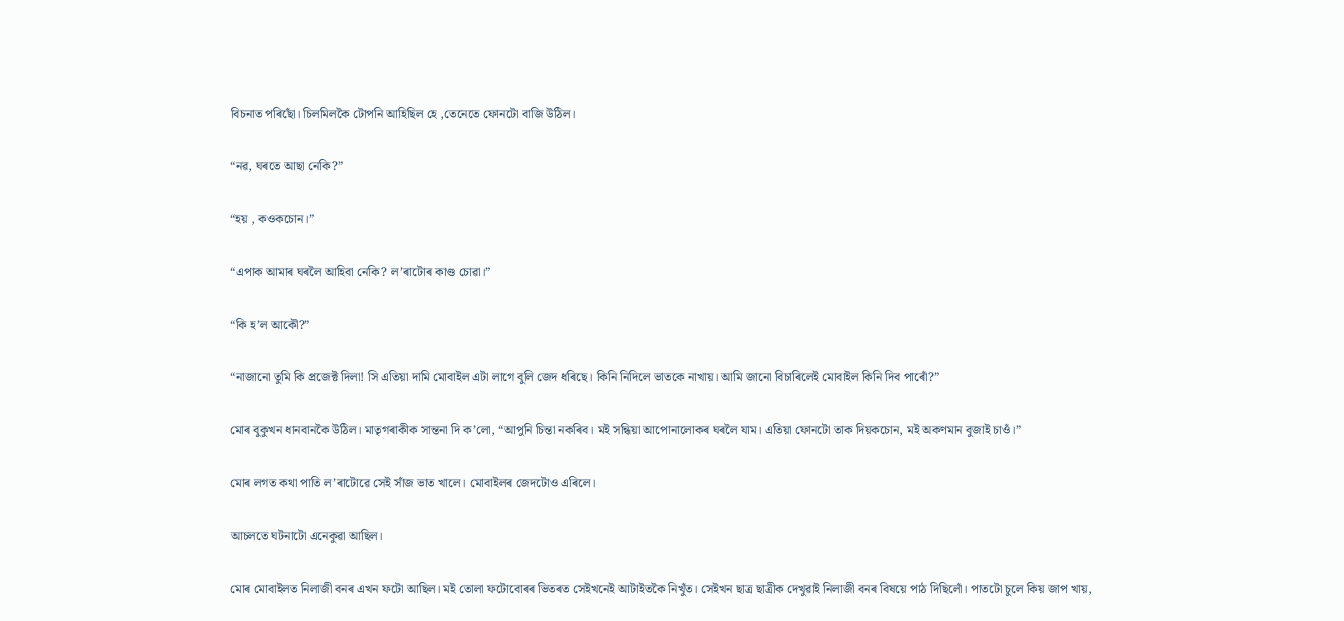বিচনাত পৰিছোঁ। চিলমিলকৈ টোপনি আহিছিল হে ,তেনেতে ফোনটো বাজি উঠিল।

“নৱ, ঘৰতে আছা নেকি?”

“হয় , কওকচোন।”

“এপাক আমাৰ ঘৰলৈ আহিবা নেকি? ল’ৰাটোৰ কাণ্ড চোৱা।”

“কি হ’ল আকৌ?”

“নাজানো তুমি কি প্ৰজেক্ট দিলা! সি এতিয়া দামি মোবাইল এটা লাগে বুলি জেদ ধৰিছে। কিনি নিদিলে ভাতকে নাখায়। আমি জানো বিচাৰিলেই মোবাইল কিনি দিব পাৰোঁ?”

মোৰ বুকুখন ধানবানকৈ উঠিল। মাতৃগৰাকীক সান্তনা দি ক’লো, “আপুনি চিন্তা নকৰিব। মই সন্ধিয়া আপোনালোকৰ ঘৰলৈ যাম। এতিয়া ফোনটো তাক দিয়কচোন, মই অকণমান বুজাই চাওঁ।”

মোৰ লগত কথা পাতি ল’ৰাটোৱে সেই সাঁজ ভাত খালে। মোবাইলৰ জেদটোও এৰিলে।

আচলতে ঘটনাটো এনেকুৱা আছিল।

মোৰ মোবাইলত নিলাজী বনৰ এখন ফটো আছিল। মই তোলা ফটোবোৰৰ ভিতৰত সেইখনেই আটাইতকৈ নিখুঁত। সেইখন ছাত্ৰ ছাত্ৰীক দেখুৱাই নিলাজী বনৰ বিষয়ে পাঠ দিছিলোঁ। পাতটো চুলে কিয় জাপ খায়,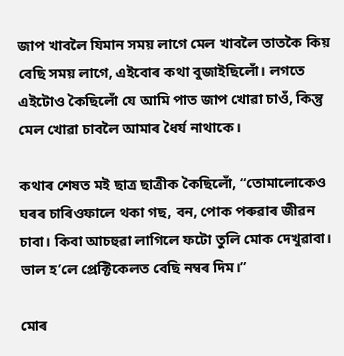জাপ খাবলৈ যিমান সময় লাগে মেল খাবলৈ তাতকৈ কিয় বেছি সময় লাগে, এইবোৰ কথা বুজাইছিলোঁ। লগতে এইটোও কৈছিলোঁ যে আমি পাত জাপ খোৱা চাওঁ, কিন্তু মেল খোৱা চাবলৈ আমাৰ ধৈৰ্য নাথাকে।

কথাৰ শেষত মই ছাত্ৰ ছাত্ৰীক কৈছিলোঁ, “তোমালোকেও ঘৰৰ চাৰিওফালে থকা গছ, বন, পোক পৰুৱাৰ জীৱন চাবা। কিবা আচহুৱা লাগিলে ফটো তুলি মোক দেখুৱাবা। ভাল হ’লে প্ৰেক্টিকেলত বেছি নম্বৰ দিম।”

মোৰ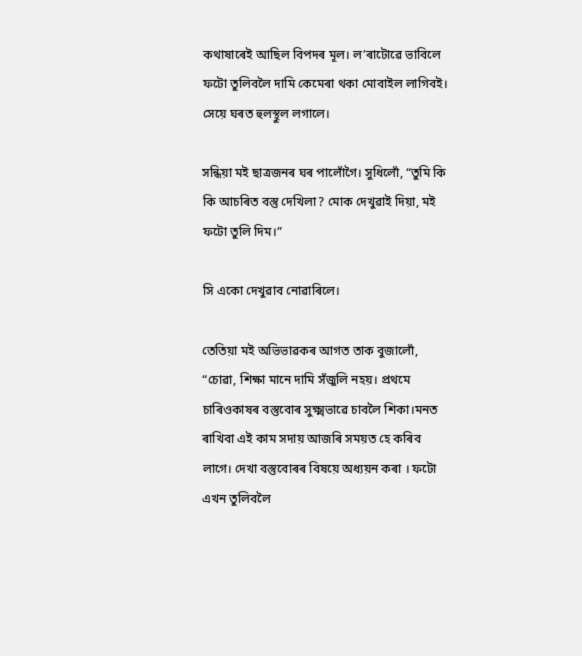কথাষাৰেই আছিল বিপদৰ মূল। ল’ৰাটোৱে ভাবিলে ফটো তুলিবলৈ দামি কেমেৰা থকা মোবাইল লাগিবই। সেয়ে ঘৰত হুলস্থুল লগালে।

সন্ধিয়া মই ছাত্ৰজনৰ ঘৰ পালোঁগৈ। সুধিলোঁ, “তুমি কি কি আচৰিত বস্তু দেখিলা? মোক দেখুৱাই দিয়া, মই ফটো তুলি দিম।”

সি একো দেখুৱাব নোৱাৰিলে।

তেতিয়া মই অভিভাৱকৰ আগত তাক বুজালোঁ, “চোৱা, শিক্ষা মানে দামি সঁজুলি নহয়। প্ৰথমে চাৰিওকাষৰ বস্তুবোৰ সুক্ষ্মভাৱে চাবলৈ শিকা।মনত ৰাখিবা এই কাম সদায় আজৰি সময়ত হে কৰিব লাগে। দেখা বস্তুবোৰৰ বিষয়ে অধ্যয়ন কৰা । ফটো এখন তুলিবলৈ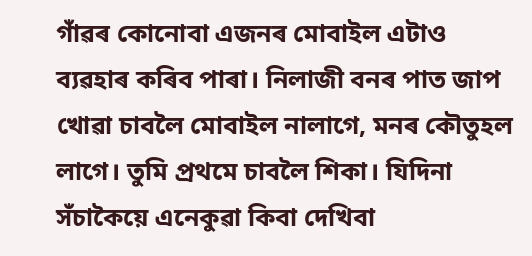গাঁৱৰ কোনোবা এজনৰ মোবাইল এটাও ব্যৱহাৰ কৰিব পাৰা। নিলাজী বনৰ পাত জাপ খোৱা চাবলৈ মোবাইল নালাগে, মনৰ কৌতুহল লাগে। তুমি প্ৰথমে চাবলৈ শিকা। যিদিনা সঁচাকৈয়ে এনেকুৱা কিবা দেখিবা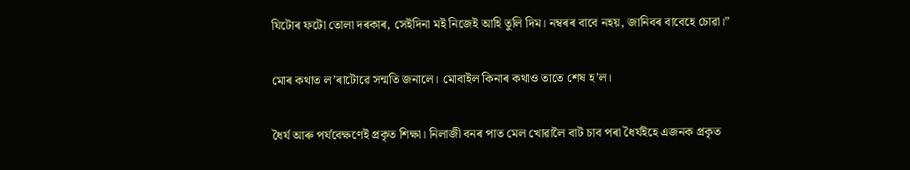যিটোৰ ফটো তোলা দৰকাৰ, সেইদিনা মই নিজেই আহি তুলি দিম। নম্বৰৰ বাবে নহয়, জানিবৰ বাবেহে চোৱা।”

মোৰ কথাত ল’ৰাটোৱে সন্মতি জনালে। মোবাইল কিনাৰ কথাও তাতে শেষ হ’ল।

ধৈৰ্য আৰু পৰ্যবেক্ষণেই প্ৰকৃত শিক্ষা। নিলাজী বনৰ পাত মেল খোৱালৈ বাট চাব পৰা ধৈৰ্যইহে এজনক প্ৰকৃত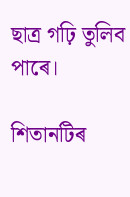ছাত্ৰ গঢ়ি তুলিব পাৰে।

শিতানটিৰ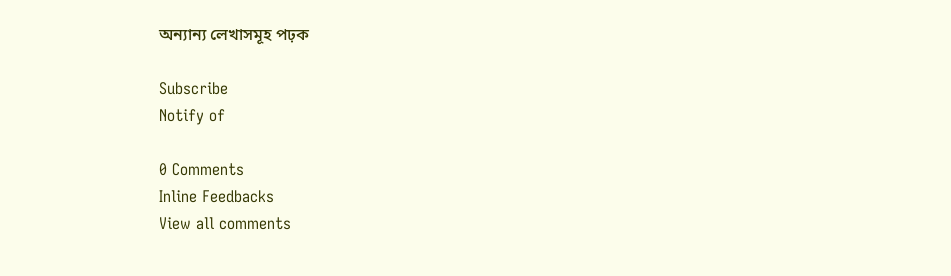অন্যান্য লেখাসমূহ পঢ়ক

Subscribe
Notify of

0 Comments
Inline Feedbacks
View all comments